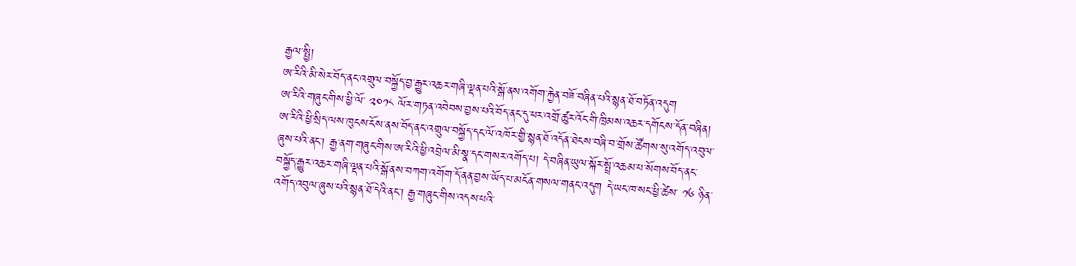རྒྱལ་སྤྱི།
ཨ་རིའི་མི་སེར་བོད་ནང་འགྲུལ་བསྐྱོད་བྱ་རྒྱུར་འཆར་གཞི་ལྡན་པའི་སྒོ་ནས་འགོག་རྐྱེན་བཟོ་བཞིན་པའི་སྙན་ཐོ་བཏོན་འདུག
ཨ་རིའི་གཞུང་གིས་ཕྱི་ལོ་ ༢༠༡༨ ལོར་གཏན་འབེབས་བྱས་པའི་བོད་ནང་དུ་ཕར་འགྲོ་ཚུར་འོང་གི་ཁྲིམས་འཆར་དགོངས་དོན་བཞིན། ཨ་རིའི་ཕྱི་སྲིད་ལས་ཁུངས་ངོས་ནས་བོད་ནང་འགྲུལ་བསྐྱོད་དང་ལོ་འཁོར་གྱི་སྙན་ཐོ་འདོན་ཐེངས་བཞི་བ་གྲོས་ཚོགས་སུ་འགོད་འབུལ་ཞུས་པའི་ནང་། རྒྱ་ནག་གཞུང་གིས་ཨ་རིའི་ཕྱི་འབྲེལ་མི་སྣ་དང་གསར་འགོད་པ། དེ་བཞིན་ཡུལ་སྐོར་སྤྲོ་འཆམ་པ་སོགས་བོད་ནང་བསྐྱོད་རྒྱུར་འཆར་གཞི་ལྡན་པའི་སྒོ་ནས་བཀག་འགོག་དོ་ནན་བྱས་ཡོད་པ་མངོན་གསལ་གནང་འདུག དེ་ཡང་ཁ་སང་ཕྱི་ཚེས་ ༡༦ ཉིན་འགོད་འབུལ་ཞུས་པའི་སྙན་ཐོ་དེའི་ནང་། རྒྱ་གཞུང་གིས་འདས་པའི་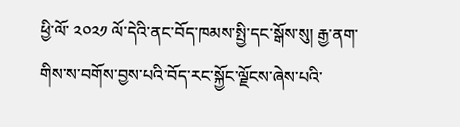ཕྱི་ལོ་ ༢༠༢༡ ལོ་དེའི་ནང་བོད་ཁམས་སྤྱི་དང་སྒོས་སུ། རྒྱ་ནག་གིས་ས་བགོས་བྱས་པའི་བོད་རང་སྐྱོང་ལྗོངས་ཞེས་པའི་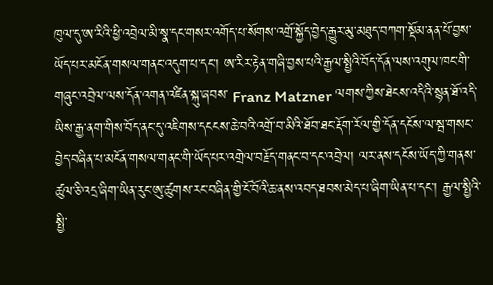ཁུལ་དུ་ཨ་རིའི་ཕྱི་འབྲེལ་མི་སྣ་དང་གསར་འགོད་པ་སོགས་འགྲོ་སྐྱོད་བྱེད་རྒྱུར་མུ་མཐུད་བཀག་སྡོམ་ནན་པོ་བྱས་ཡོད་པར་མངོན་གསལ་གནང་འདུག་པ་དང་། ཨ་རིར་རྟེན་གཞི་བྱས་པའི་རྒྱལ་སྤྱིའི་བོད་དོན་ལས་འགུལ་ཁང་གི་གཞུང་འབྲེལ་ལས་དོན་འགན་འཛིན་སྐུ་ཞབས་ Franz Matzner ལགས་ཀྱིས་ཐེངས་འདིའི་སྙན་ཐོ་འདི་ཡིས་རྒྱ་ནག་གིས་བོད་ནང་དུ་འཇིགས་དངངས་ཆེ་བའི་འགྲོ་བ་མིའི་ཐོབ་ཐང་རྡོག་རོལ་གྱི་དོན་དངོས་ལ་སྦ་གསང་བྱེད་བཞིན་པ་མངོན་གསལ་གནང་གི་ཡོད་པར་འགྲེལ་བརྗོད་གནང་བ་དང་འབྲེལ། ལར་ནས་དངོས་ཡོད་ཀྱི་གནས་ཚུལ་ཅི་འདྲ་ཞིག་ཡིན་རུང་ཨུ་ཚུགས་རང་བཞིན་གྱི་ངོ་བོའི་ཆ་ནས་འབད་ཐབས་མེད་པ་ཞིག་ཡིན་པ་དང་། རྒྱལ་སྤྱིའི་སྤྱི་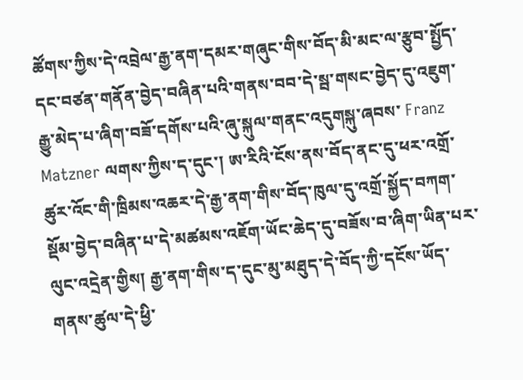ཚོགས་ཀྱིས་དེ་འབྲེལ་རྒྱ་ནག་དམར་གཞུང་གིས་བོད་མི་མང་ལ་རྩུབ་སྤྱོད་དང་བཙན་གནོན་བྱེད་བཞིན་པའི་གནས་བབ་དེ་སྦ་གསང་བྱེད་དུ་འཇུག་རྒྱུ་མེད་པ་ཞིག་བཟོ་དགོས་པའི་ཞུ་སྐུལ་གནང་འདུགསྐུ་ཞབས་ Franz Matzner ལགས་ཀྱིས་ད་དུང་། ཨ་རིའི་ངོས་ནས་བོད་ནང་དུ་ཕར་འགྲོ་ཚུར་འོང་གི་ཁྲིམས་འཆར་དེ་རྒྱ་ནག་གིས་བོད་ཁུལ་དུ་འགྲོ་སྐྱོད་བཀག་སྡོམ་བྱེད་བཞིན་པ་དེ་མཚམས་འཇོག་ཡོང་ཆེད་དུ་བཟོས་བ་ཞིག་ཡིན་པར་ལུང་འདྲེན་གྱིས། རྒྱ་ནག་གིས་ད་དུང་མུ་མཐུད་དེ་བོད་ཀྱི་དངོས་ཡོད་གནས་ཚུལ་དེ་ཕྱི་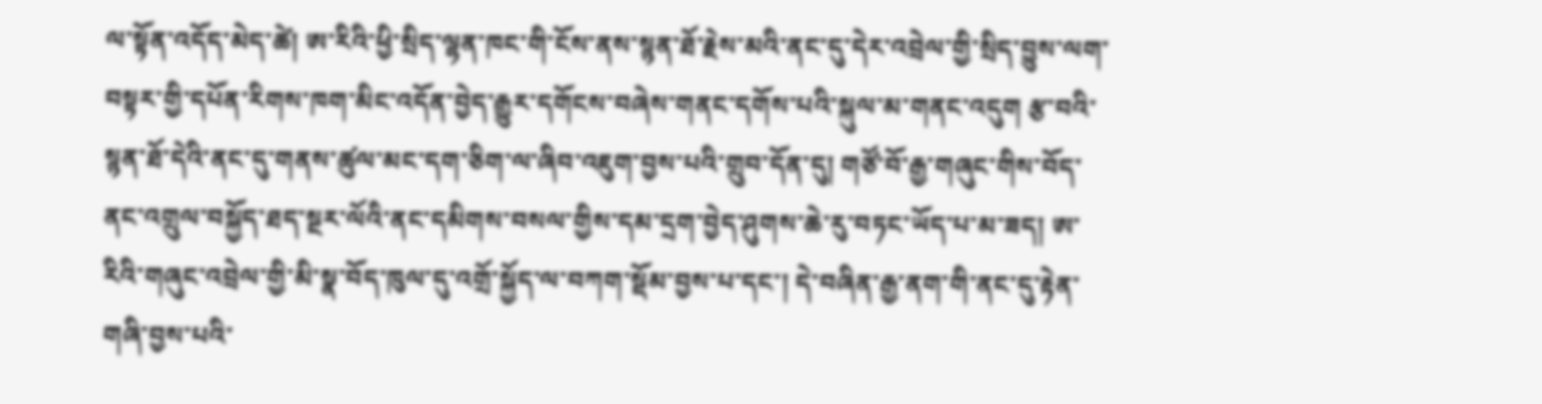ལ་སྟོན་འདོད་མེད་ཚེ། ཨ་རིའི་ཕྱི་སྲིད་ལྷན་ཁང་གི་ངོས་ནས་སྙན་ཐོ་རྗེས་མའི་ནང་དུ་དེར་འབྲེལ་གྱི་སྲིད་བྱུས་ལག་བསྟར་གྱི་དཔོན་རིགས་ཁག་མིང་འདོན་བྱེད་རྒྱུར་དགོངས་བཞེས་གནང་དགོས་པའི་སྐུལ་མ་གནང་འདུག རྩ་བའི་སྙན་ཐོ་དེའི་ནང་དུ་གནས་ཚུལ་མང་དག་ཅིག་ལ་ཞིབ་འཇུག་བྱས་པའི་གྲུབ་དོན་དུ། གཙོ་བོ་རྒྱ་གཞུང་གིས་བོད་ནང་འགྲུལ་བསྐྱོད་ཐད་སྔར་ལོའི་ནང་དམིགས་བསལ་གྱིས་དམ་དྲག་བྱེད་ཤུགས་ཆེ་རུ་བཏང་ཡོད་པ་མ་ཟད། ཨ་རིའི་གཞུང་འབྲེལ་གྱི་མི་སྣ་བོད་ཁུལ་དུ་འགྲོ་སྐྱོད་ལ་བཀག་སྡོམ་བྱས་པ་དང་། དེ་བཞིན་རྒྱ་ནག་གི་ནང་དུ་རྟེན་གཞི་བྱས་པའི་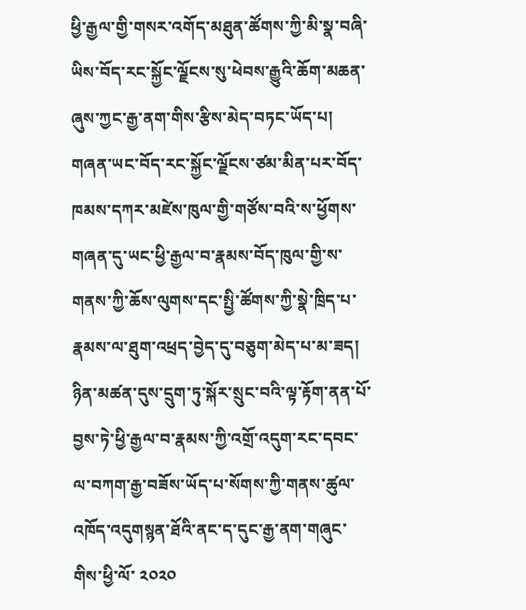ཕྱི་རྒྱལ་གྱི་གསར་འགོད་མཐུན་ཚོགས་ཀྱི་མི་སྣ་བཞི་ཡིས་བོད་རང་སྐྱོང་ལྗོངས་སུ་ཕེབས་རྒྱུའི་ཆོག་མཆན་ཞུས་ཀྱང་རྒྱ་ནག་གིས་རྩིས་མེད་བཏང་ཡོད་པ། གཞན་ཡང་བོད་རང་སྐྱོང་ལྗོངས་ཙམ་མིན་པར་བོད་ཁམས་དཀར་མཛེས་ཁུལ་གྱི་གཙོས་བའི་ས་ཕྱོགས་གཞན་དུ་ཡང་ཕྱི་རྒྱལ་བ་རྣམས་བོད་ཁུལ་གྱི་ས་གནས་ཀྱི་ཆོས་ལུགས་དང་སྤྱི་ཚོགས་ཀྱི་སྣེ་ཁྲིད་པ་རྣམས་ལ་ཐུག་འཕྲད་བྱེད་དུ་བཅུག་མེད་པ་མ་ཟད། ཉིན་མཚན་དུས་དྲུག་ཏུ་སྐོར་སྲུང་བའི་ལྟ་རྟོག་ནན་པོ་བྱས་ཏེ་ཕྱི་རྒྱལ་བ་རྣམས་ཀྱི་འགྲོ་འདུག་རང་དབང་ལ་བཀག་རྒྱ་བཟོས་ཡོད་པ་སོགས་ཀྱི་གནས་ཚུལ་འཁོད་འདུགསྙན་ཐོའི་ནང་ད་དུང་རྒྱ་ནག་གཞུང་གིས་ཕྱི་ལོ་ ༢༠༢༠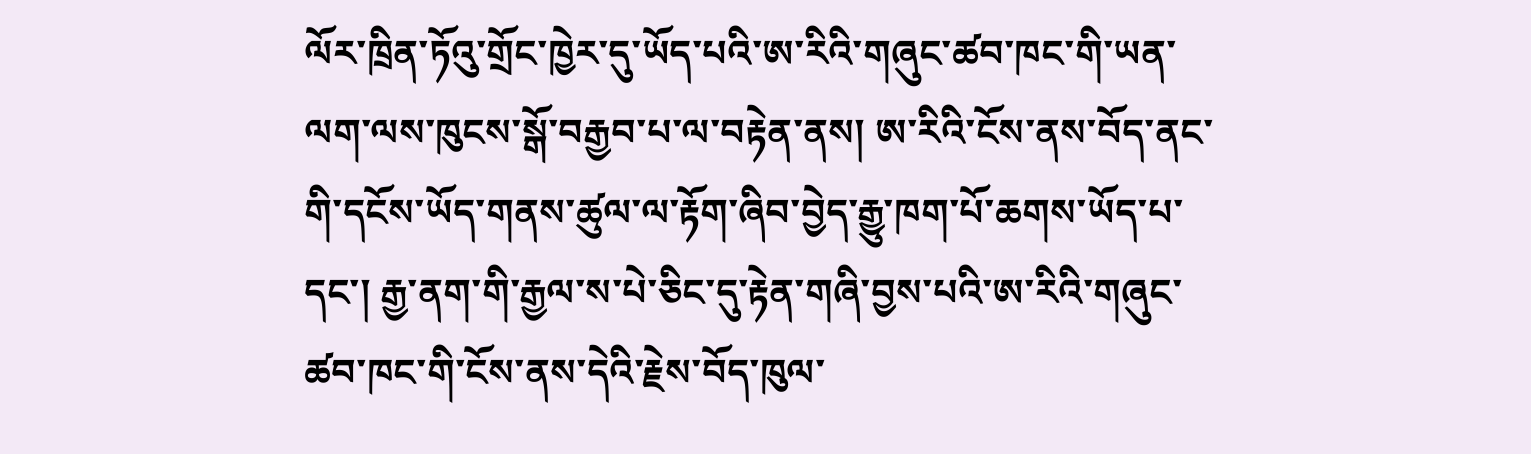ལོར་ཁྲིན་ཏོའུ་གྲོང་ཁྱེར་དུ་ཡོད་པའི་ཨ་རིའི་གཞུང་ཚབ་ཁང་གི་ཡན་ལག་ལས་ཁུངས་སྒོ་བརྒྱབ་པ་ལ་བརྟེན་ནས། ཨ་རིའི་ངོས་ནས་བོད་ནང་གི་དངོས་ཡོད་གནས་ཚུལ་ལ་རྟོག་ཞིབ་བྱེད་རྒྱུ་ཁག་པོ་ཆགས་ཡོད་པ་དང་། རྒྱ་ནག་གི་རྒྱལ་ས་པེ་ཅིང་དུ་རྟེན་གཞི་བྱས་པའི་ཨ་རིའི་གཞུང་ཚབ་ཁང་གི་ངོས་ནས་དེའི་རྗེས་བོད་ཁུལ་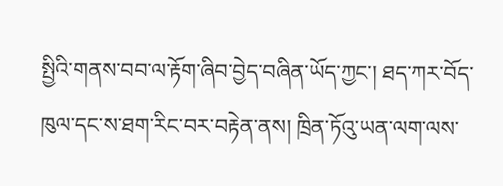སྤྱིའི་གནས་བབ་ལ་རྟོག་ཞིབ་བྱེད་བཞིན་ཡོད་ཀྱང་། ཐད་ཀར་བོད་ཁུལ་དང་ས་ཐག་རིང་བར་བརྟེན་ནས། ཁྲིན་ཏོའུ་ཡན་ལག་ལས་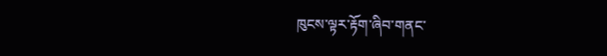ཁུངས་ལྟར་རྟོག་ཞིབ་གནང་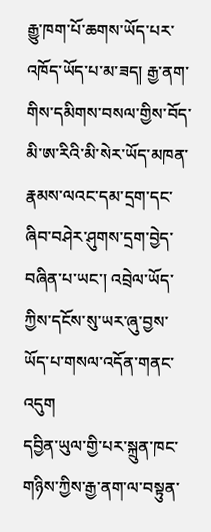རྒྱུ་ཁག་པོ་ཆགས་ཡོད་པར་འཁོད་ཡོད་པ་མ་ཟད། རྒྱ་ནག་གིས་དམིགས་བསལ་གྱིས་བོད་མི་ཨ་རིའི་མི་སེར་ཡོད་མཁན་རྣམས་ལའང་དམ་དྲག་དང་ཞིབ་བཤེར་ཤུགས་དྲག་བྱེད་བཞིན་པ་ཡང་། འབྲེལ་ཡོད་ཀྱིས་དངོས་སུ་ཡར་ཞུ་བྱས་ཡོད་པ་གསལ་འདོན་གནང་འདུག
དབྱིན་ཡུལ་གྱི་པར་སྐྲུན་ཁང་གཉིས་ཀྱིས་རྒྱ་ནག་ལ་བསྟུན་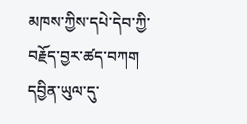མཁས་ཀྱིས་དཔེ་དེབ་ཀྱི་བརྗོད་བྱར་ཚད་བཀག
དབྱིན་ཡུལ་དུ་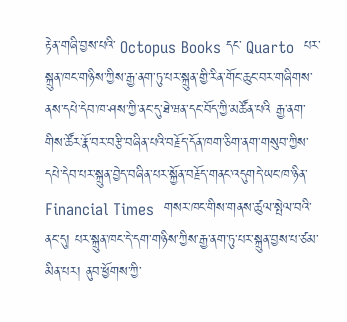རྟེན་གཞི་བྱས་པའི་ Octopus Books དང་ Quarto  པར་སྐྲུན་ཁང་གཉིས་ཀྱིས་རྒྱ་ནག་ཏུ་པར་སྐྲུན་གྱི་རིན་གོང་ཆུང་བར་གཞིགས་ནས་དཔེ་དེབ་ཁ་ཤས་ཀྱི་ནང་དུ་ཐེ་ཝན་དང་བོད་ཀྱི་མཚོན་པའི རྒྱ་ནག་གིས་ཚོར་རྣོ་བར་བརྩི་བཞིན་པའི་བརྗོད་དོན་ཁག་ཅིག་ནག་གསུབ་ཀྱིས་དཔེ་དེབ་པར་སྐྲུན་བྱེད་བཞིན་པར་སྐྱོན་བརྗོད་གནང་འདུགདེ་ཡང་ཁ་ཉིན་ Financial Times  གསར་ཁང་གིས་གནས་ཚུལ་སྤེལ་བའི་ནང་དུ། པར་སྐྲུན་ཁང་དེ་དག་གཉིས་ཀྱིས་རྒྱ་ནག་ཏུ་པར་སྐྲུན་བྱས་པ་ཙམ་མིན་པར། ནུབ་ཕྱོགས་ཀྱི་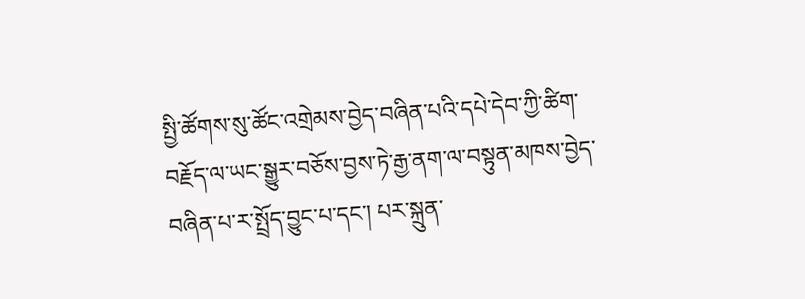སྤྱི་ཚོགས་སུ་ཚོང་འགྲེམས་བྱེད་བཞིན་པའི་དཔེ་དེབ་ཀྱི་ཚིག་བརྗོད་ལ་ཡང་སྒྱུར་བཅོས་བྱས་ཏེ་རྒྱ་ནག་ལ་བསྟུན་མཁས་བྱེད་བཞིན་པ་ར་སྤྲོད་བྱུང་པ་དང་། པར་སྐྲུན་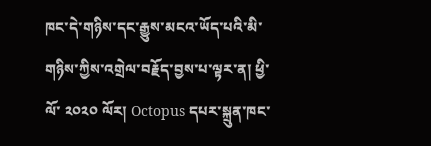ཁང་དེ་གཉིས་དང་རྒྱུས་མངའ་ཡོད་པའི་མི་གཉིས་ཀྱིས་འགྲེལ་བརྗོད་བྱས་པ་ལྟར་ན། ཕྱི་ལོ་ ༢༠༢༠ ལོར། Octopus དཔར་སྐྲུན་ཁང་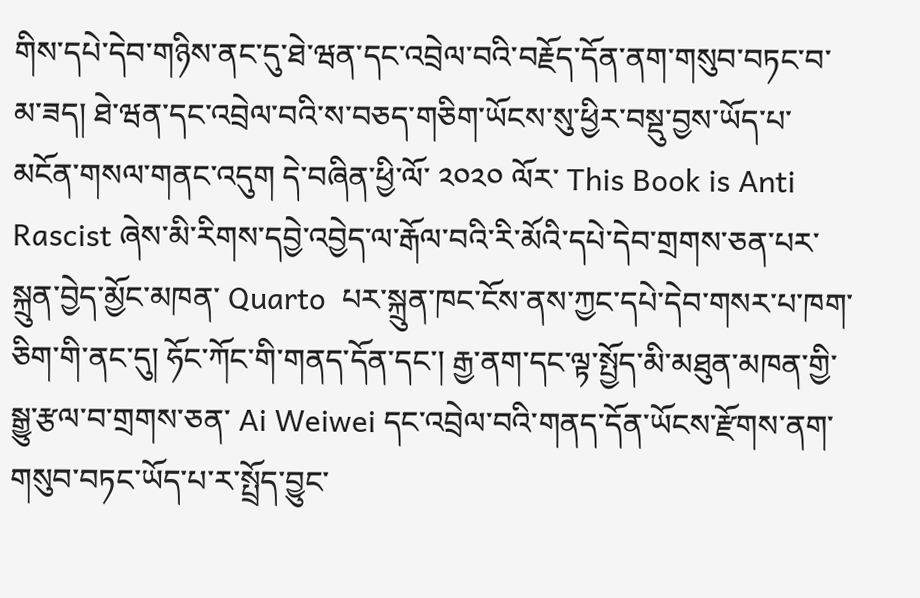གིས་དཔེ་དེབ་གཉིས་ནང་དུ་ཐེ་ཝན་དང་འབྲེལ་བའི་བརྗོད་དོན་ནག་གསུབ་བཏང་བ་མ་ཟད། ཐེ་ཝན་དང་འབྲེལ་བའི་ས་བཅད་གཅིག་ཡོངས་སུ་ཕྱིར་བསྡུ་བྱས་ཡོད་པ་མངོན་གསལ་གནང་འདུག དེ་བཞིན་ཕྱི་ལོ་ ༢༠༢༠ ལོར་ This Book is Anti Rascist ཞེས་མི་རིགས་དབྱེ་འབྱེད་ལ་རྒོལ་བའི་རི་མོའི་དཔེ་དེབ་གྲགས་ཅན་པར་སྐྲུན་བྱེད་མྱོང་མཁན་ Quarto  པར་སྐྲུན་ཁང་ངོས་ནས་ཀྱང་དཔེ་དེབ་གསར་པ་ཁག་ཅིག་གི་ནང་དུ། ཧོང་ཀོང་གི་གནད་དོན་དང་། རྒྱ་ནག་དང་ལྟ་སྤྱོད་མི་མཐུན་མཁན་གྱི་སྒྱུ་རྩལ་བ་གྲགས་ཅན་ Ai Weiwei དང་འབྲེལ་བའི་གནད་དོན་ཡོངས་རྫོགས་ནག་གསུབ་བཏང་ཡོད་པ་ར་སྤྲོད་བྱུང་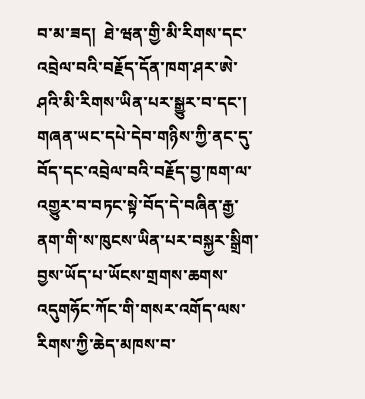བ་མ་ཟད།  ཐེ་ཝན་གྱི་མི་རིགས་དང་འབྲེལ་བའི་བརྗོད་དོན་ཁག་ཤར་ཨེ་ཤའི་མི་རིགས་ཡིན་པར་སྒྱུར་བ་དང་། གཞན་ཡང་དཔེ་དེབ་གཉིས་ཀྱི་ནང་དུ་བོད་དང་འབྲེལ་བའི་བརྗོད་བྱ་ཁག་ལ་འགྱུར་བ་བཏང་སྟེ་བོད་དེ་བཞིན་རྒྱ་ནག་གི་ས་ཁུངས་ཡིན་པར་བསྐྱར་སྒྲིག་བྱས་ཡོད་པ་ཡོངས་གྲགས་ཆགས་འདུགཧོང་ཀོང་གི་གསར་འགོད་ལས་རིགས་ཀྱི་ཆེད་མཁས་བ་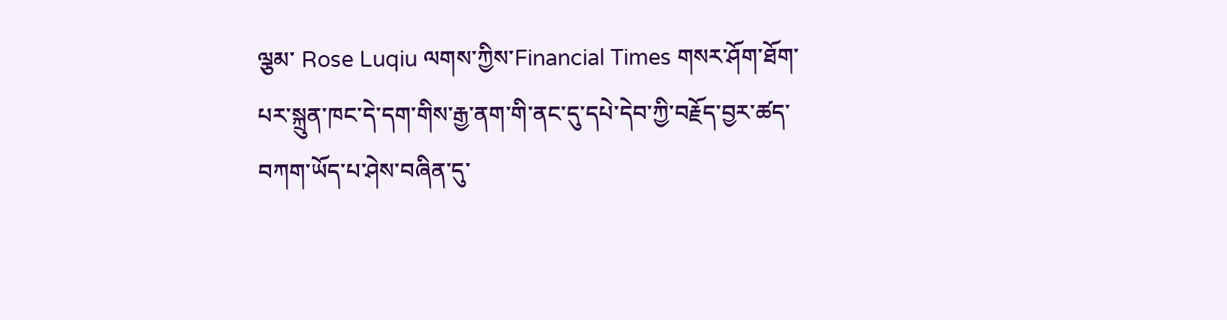ལྕམ་ Rose Luqiu ལགས་ཀྱིས་Financial Times གསར་ཤོག་ཐོག་པར་སྐྲུན་ཁང་དེ་དག་གིས་རྒྱ་ནག་གི་ནང་དུ་དཔེ་དེབ་ཀྱི་བརྗོད་བྱར་ཚད་བཀག་ཡོད་པ་ཤེས་བཞིན་དུ་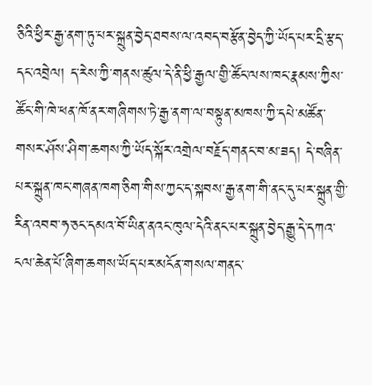ཅིའི་ཕྱིར་རྒྱ་ནག་ཏུ་པར་སྐྲུན་བྱེད་ཐབས་ལ་འབད་བརྩོན་བྱེད་ཀྱི་ཡོད་པར་དྲི་རྩད་དང་འབྲེལ། ད་རེས་ཀྱི་གནས་ཚུལ་དེ་ནི་ཕྱི་རྒྱལ་གྱི་ཚོང་ལས་ཁང་རྣམས་ཀྱིས་ཚོང་གི་ཁེ་ཕན་ཁོ་ནར་གཞིགས་ཏེ་རྒྱ་ནག་ལ་བསྟུན་མཁས་ཀྱི་དཔེ་མཚོན་གསར་ཤོས་ཤིག་ཆགས་ཀྱི་ཡོད་སྐོར་འགྲེལ་བརྗོད་གནང་བ་མ་ཟད། དེ་བཞིན་པར་སྐྲུན་ཁང་གཞན་ཁག་ཅིག་གིས་ཀྱང་ད་སྐབས་རྒྱ་ནག་གི་ནང་དུ་པར་སྐྲུན་གྱི་རིན་འབབ་ཧ་ཅང་དམའ་བོ་ཡིན་ནའང་ཁུལ་དེའི་ནང་པར་སྐྲུན་བྱེད་རྒྱུ་དེ་དཀའ་ངལ་ཆེན་པོ་ཞིག་ཆགས་ཡོད་པར་མངོན་གསལ་གནང་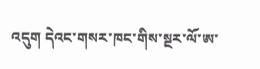འདུག དེའང་གསར་ཁང་གིས་སྔར་ལོ་ཨ་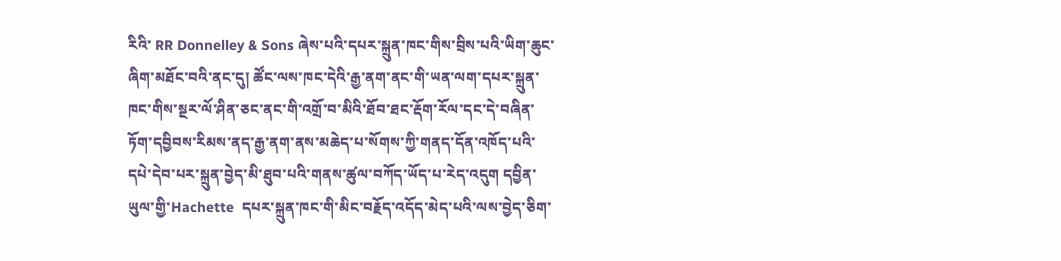རིའི་ RR Donnelley & Sons ཞེས་པའི་དཔར་སྐྲུན་ཁང་གིས་བྲིས་པའི་ཡིག་ཆུང་ཞིག་མཐོང་བའི་ནང་དུ། ཚོང་ལས་ཁང་དེའི་རྒྱ་ནག་ནང་གི་ཡན་ལག་དཔར་སྐྲུན་ཁང་གིས་སྔར་ལོ་ཤིན་ཅང་ནང་གི་འགྲོ་བ་མིའི་ཐོབ་ཐང་རྡོག་རོལ་དང་དེ་བཞིན་ཏོག་དབྱིབས་རིམས་ནད་རྒྱ་ནག་ནས་མཆེད་པ་སོགས་ཀྱི་གནད་དོན་འཁོད་པའི་དཔེ་དེབ་པར་སྐྲུན་བྱེད་མི་ཐུབ་པའི་གནས་ཚུལ་བཀོད་ཡོད་པ་རེད་འདུག དབྱིན་ཡུལ་གྱི་Hachette  དཔར་སྐྲུན་ཁང་གི་མིང་བརྗོད་འདོད་མེད་པའི་ལས་བྱེད་ཅིག་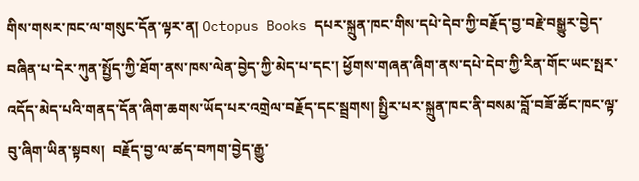གིས་གསར་ཁང་ལ་གསུང་དོན་ལྟར་ན། Octopus Books དཔར་སྐྲུན་ཁང་གིས་དཔེ་དེབ་ཀྱི་བརྗོད་བྱ་བརྗེ་བསྒྱུར་བྱེད་བཞིན་པ་དེར་ཀུན་སྤྱོད་ཀྱི་ཐོག་ནས་ཁས་ལེན་བྱེད་ཀྱི་མེད་པ་དང་། ཕྱོགས་གཞན་ཞིག་ནས་དཔེ་དེབ་ཀྱི་རིན་གོང་ཡང་སྤར་འདོད་མེད་པའི་གནད་དོན་ཞིག་ཆགས་ཡོད་པར་འགྲེལ་བརྗོད་དང་སྦྲགས། སྤྱིར་པར་སྐྲུན་ཁང་ནི་བསམ་བློ་བཟོ་ཚོང་ཁང་ལྟ་བུ་ཞིག་ཡིན་སྟབས།  བརྗོད་བྱ་ལ་ཚད་བཀག་བྱེད་རྒྱུ་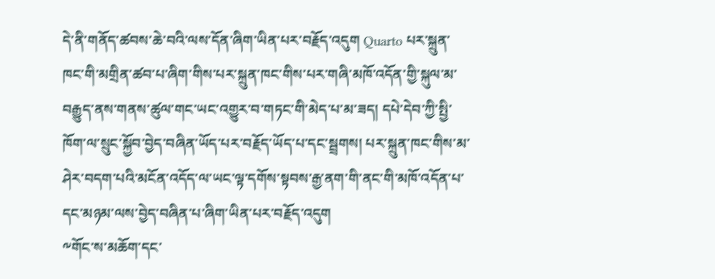དེ་ནི་གནོད་ཚབས་ཆེ་བའི་ལས་དོན་ཞིག་ཡིན་པར་བརྗོད་འདུག Quarto པར་སྐྲུན་ཁང་གི་མགྲིན་ཚབ་པ་ཞིག་གིས་པར་སྐྲུན་ཁང་གིས་པར་གཞི་མཁོ་འདོན་གྱི་སྐུལ་མ་བརྒྱུད་ནས་གནས་ཚུལ་གང་ཡང་འགྱུར་བ་གཏང་གི་མེད་པ་མ་ཟད། དཔེ་དེབ་ཀྱི་སྤྱི་ཁོག་ལ་སྲུང་སྐྱོབ་བྱེད་བཞིན་ཡོད་པར་བརྗོད་ཡོད་པ་དང་སྦྲགས། པར་སྐྲུན་ཁང་གིས་མ་ཤེར་བདག་པའི་མངོན་འདོད་ལ་ཡང་ལྟ་དགོས་སྟབས་རྒྱ་ནག་གི་ནང་གི་མཁོ་འདོན་པ་དང་མཉམ་ལས་བྱེད་བཞིན་པ་ཞིག་ཡིན་པར་བརྗོད་འདུག
༸གོང་ས་མཆོག་དང་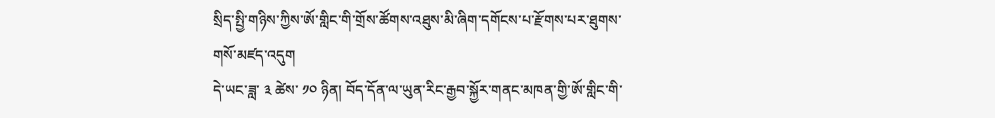སྲིད་སྤྱི་གཉིས་ཀྱིས་ཨོ་གླིང་གི་གྲོས་ཚོགས་འཐུས་མི་ཞིག་དགོངས་པ་རྫོགས་པར་ཐུགས་གསོ་མཛད་འདུག
དེ་ཡང་ཟླ་ ༣ ཚེས་ ༡༠ ཉིན། བོད་དོན་ལ་ཡུན་རིང་རྒྱབ་སྐྱོར་གནང་མཁན་གྱི་ཨོ་གླིང་གི་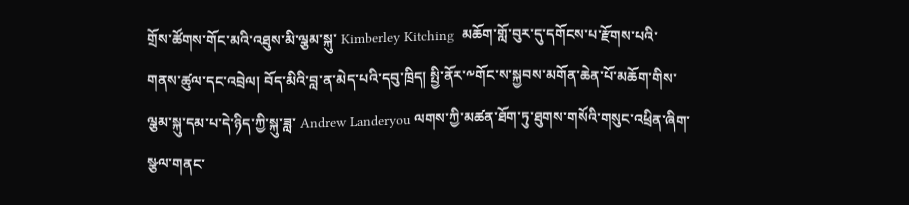གྲོས་ཚོགས་གོང་མའི་འཐུས་མི་ལྕམ་སྐུ་ Kimberley Kitching  མཆོག་གློ་བུར་དུ་དགོངས་པ་རྫོགས་པའི་གནས་ཚུལ་དང་འབྲེལ། བོད་མིའི་བླ་ན་མེད་པའི་དབུ་ཁྲིད། སྤྱི་ནོར་༸གོང་ས་སྐྱབས་མགོན་ཆེན་པོ་མཆོག་གིས་ལྕམ་སྐུ་དམ་པ་དེ་ཉིད་ཀྱི་སྐུ་ཟླ་ Andrew Landeryou ལགས་ཀྱི་མཚན་ཐོག་ཏུ་ཐུགས་གསོའི་གསུང་འཕྲིན་ཞིག་སྩལ་གནང་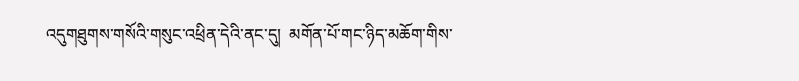འདུགཐུགས་གསོའི་གསུང་འཕྲིན་དེའི་ནང་དུ།  མགོན་པོ་གང་ཉིད་མཆོག་གིས་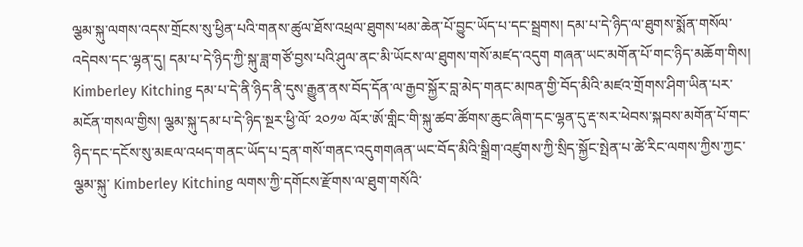ལྕམ་སྐུ་ལགས་འདས་གྲོངས་སུ་ཕྱིན་པའི་གནས་ཚུལ་ཐོས་འཕྲལ་ཐུགས་ཕམ་ཆེན་པོ་བྱུང་ཡོད་པ་དང་སྦྲགས། དམ་པ་དེ་ཉིད་ལ་ཐུགས་སྨོན་གསོལ་འདེབས་དང་ལྷན་དུ། དམ་པ་དེ་ཉིད་ཀྱི་སྐུ་ཟླ་གཙོ་བྱས་པའི་ཤུལ་ནང་མི་ཡོངས་ལ་ཐུགས་གསོ་མཛད་འདུག གཞན་ཡང་མགོན་པོ་གང་ཉིད་མཆོག་གིས།  Kimberley Kitching དམ་པ་དེ་ནི་ཉིད་ནི་དུས་རྒྱུན་ནས་བོད་དོན་ལ་རྒྱབ་སྐྱོར་བླ་མེད་གནང་མཁན་གྱི་བོད་མིའི་མཛའ་གྲོགས་ཤིག་ཡིན་པར་མངོན་གསལ་གྱིས། ལྕམ་སྐུ་དམ་པ་དེ་ཉིད་སྔར་ཕྱི་ལོ་ ༢༠༡༧ ལོར་ཨོ་གླིང་གི་སྐུ་ཚབ་ཚོགས་ཆུང་ཞིག་དང་ལྷན་དུ་རྡ་སར་ཕེབས་སྐབས་མགོན་པོ་གང་ཉིད་དང་དངོས་སུ་མཇལ་འཕད་གནང་ཡོད་པ་དྲན་གསོ་གནང་འདུགགཞན་ཡང་བོད་མིའི་སྒྲིག་འཛུགས་ཀྱི་སྲིད་སྐྱོང་སྤེན་པ་ཚེ་རིང་ལགས་ཀྱིས་ཀྱང་ལྕམ་སྐུ་ Kimberley Kitching ལགས་ཀྱི་དགོངས་རྫོགས་ལ་ཐུག་གསོའི་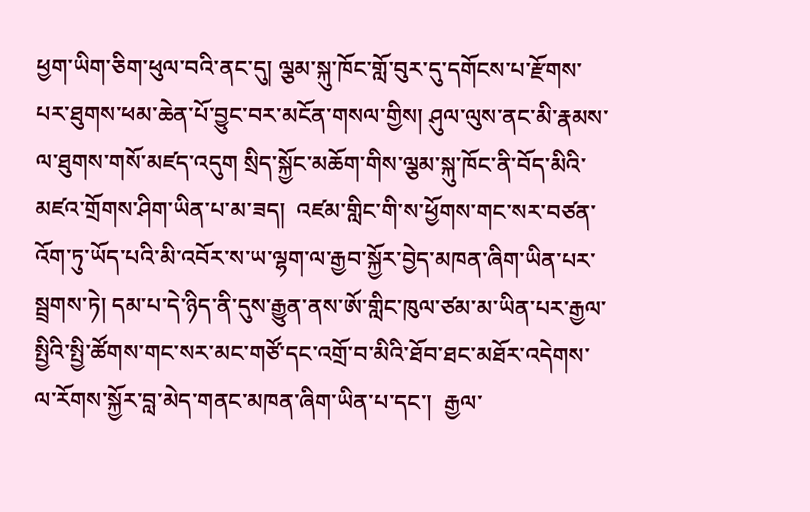ཕྱག་ཡིག་ཅིག་ཕུལ་བའི་ནང་དུ། ལྕམ་སྐུ་ཁོང་གློ་བུར་དུ་དགོངས་པ་རྫོགས་པར་ཐུགས་ཕམ་ཆེན་པོ་བྱུང་བར་མངོན་གསལ་གྱིས། ཤུལ་ལུས་ནང་མི་རྣམས་ལ་ཐུགས་གསོ་མཛད་འདུག སྲིད་སྐྱོང་མཆོག་གིས་ལྕམ་སྐུ་ཁོང་ནི་བོད་མིའི་མཛའ་གྲོགས་ཤིག་ཡིན་པ་མ་ཟད།  འཛམ་གླིང་གི་ས་ཕྱོགས་གང་སར་བཙན་འོག་ཏུ་ཡོད་པའི་མི་འབོར་ས་ཡ་ལྷག་ལ་རྒྱབ་སྐྱོར་བྱེད་མཁན་ཞིག་ཡིན་པར་སྦྲགས་ཏེ། དམ་པ་དེ་ཉིད་ནི་དུས་རྒྱུན་ནས་ཨོ་གླིང་ཁུལ་ཙམ་མ་ཡིན་པར་རྒྱལ་སྤྱིའི་སྤྱི་ཚོགས་གང་སར་མང་གཙོ་དང་འགྲོ་བ་མིའི་ཐོབ་ཐང་མཐོར་འདེགས་ལ་རོགས་སྐྱོར་བླ་མེད་གནང་མཁན་ཞིག་ཡིན་པ་དང་།  རྒྱལ་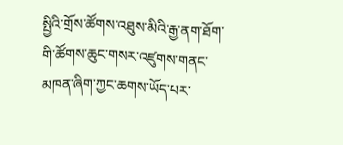སྤྱིའི་གྲོས་ཚོགས་འཐུས་མིའི་རྒྱ་ནག་ཐོག་གི་ཚོགས་ཆུང་གསར་འཛུགས་གནང་མཁན་ཞིག་ཀྱང་ཆགས་ཡོད་པར་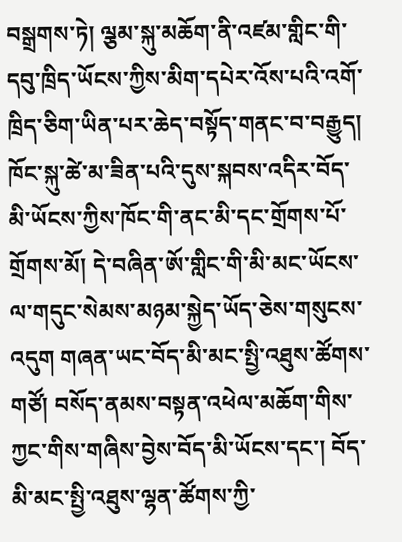བསྒྲགས་ཏེ། ལྕམ་སྐུ་མཆོག་ནི་འཛམ་གླིང་གི་དབུ་ཁྲིད་ཡོངས་ཀྱིས་མིག་དཔེར་འོས་པའི་འགོ་ཁྲིད་ཅིག་ཡིན་པར་ཆེད་བསྟོད་གནང་བ་བརྒྱུད། ཁོང་སྐུ་ཚེ་མ་ཟིན་པའི་དུས་སྐབས་འདིར་བོད་མི་ཡོངས་ཀྱིས་ཁོང་གི་ནང་མི་དང་གྲོགས་པོ་གྲོགས་མོ། དེ་བཞིན་ཨོ་གླིང་གི་མི་མང་ཡོངས་ལ་གདུང་སེམས་མཉམ་སྐྱེད་ཡོད་ཅེས་གསུངས་འདུག གཞན་ཡང་བོད་མི་མང་སྤྱི་འཐུས་ཚོགས་གཙོ། བསོད་ནམས་བསྟན་འཕེལ་མཆོག་གིས་ཀྱང་གིས་གཞིས་བྱེས་བོད་མི་ཡོངས་དང་། བོད་མི་མང་སྤྱི་འཐུས་ལྷན་ཚོགས་ཀྱི་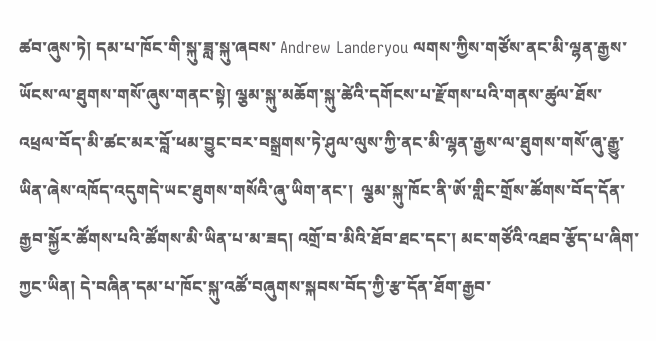ཚབ་ཞུས་ཏེ། དམ་པ་ཁོང་གི་སྐུ་ཟླ་སྐུ་ཞབས་ Andrew Landeryou ལགས་ཀྱིས་གཙོས་ནང་མི་ལྷན་རྒྱས་ཡོངས་ལ་ཐུགས་གསོ་ཞུས་གནང་སྟེ། ལྕམ་སྐུ་མཆོག་སྐུ་ཚེའི་དགོངས་པ་རྫོགས་པའི་གནས་ཚུལ་ཐོས་འཕྲལ་བོད་མི་ཚང་མར་བློ་ཕམ་བྱུང་བར་བསྒྲགས་ཏེ་ཤུལ་ལུས་ཀྱི་ནང་མི་ལྷན་རྒྱས་ལ་ཐུགས་གསོ་ཞུ་རྒྱུ་ཡིན་ཞེས་འཁོད་འདུགདེ་ཡང་ཐུགས་གསོའི་ཞུ་ཡིག་ནང་།  ལྕམ་སྐུ་ཁོང་ནི་ཨོ་གླིང་གྲོས་ཚོགས་བོད་དོན་རྒྱབ་སྐྱོར་ཚོགས་པའི་ཚོགས་མི་ཡིན་པ་མ་ཟད། འགྲོ་བ་མིའི་ཐོབ་ཐང་དང་། མང་གཙོའི་འཐབ་རྩོད་པ་ཞིག་ཀྱང་ཡིན། དེ་བཞིན་དམ་པ་ཁོང་སྐུ་འཚོ་བཞུགས་སྐབས་བོད་ཀྱི་རྩ་དོན་ཐོག་རྒྱབ་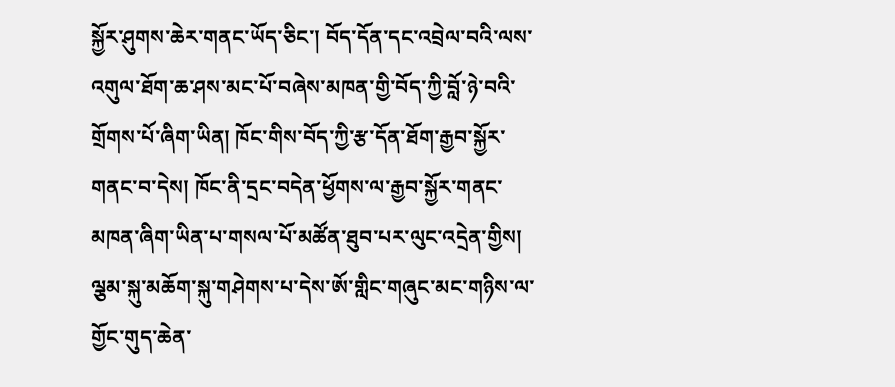སྐྱོར་ཤུགས་ཆེར་གནང་ཡོད་ཅིང་། བོད་དོན་དང་འབྲེལ་བའི་ལས་འགུལ་ཐོག་ཆ་ཤས་མང་པོ་བཞེས་མཁན་གྱི་བོད་ཀྱི་བློ་ཉེ་བའི་གྲོགས་པོ་ཞིག་ཡིན། ཁོང་གིས་བོད་ཀྱི་རྩ་དོན་ཐོག་རྒྱབ་སྐྱོར་གནང་བ་དེས། ཁོང་ནི་དྲང་བདེན་ཕྱོགས་ལ་རྒྱབ་སྐྱོར་གནང་མཁན་ཞིག་ཡིན་པ་གསལ་པོ་མཚོན་ཐུབ་པར་ལུང་འདྲེན་གྱིས། ལྕམ་སྐུ་མཆོག་སྐུ་གཤེགས་པ་དེས་ཨོ་གླིང་གཞུང་མང་གཉིས་ལ་གྱོང་གུད་ཆེན་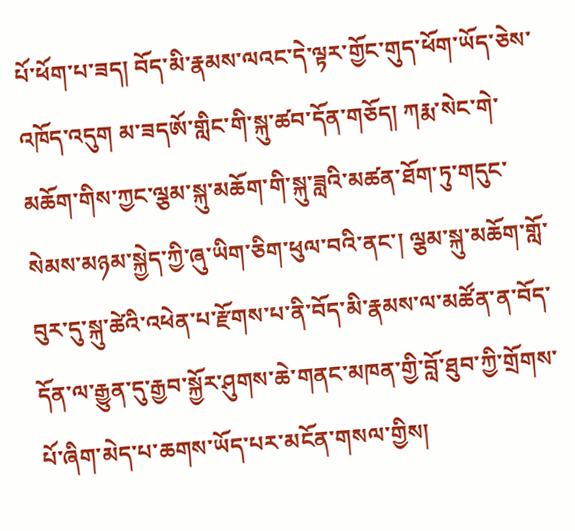པོ་ཕོག་པ་ཟད། བོད་མི་རྣམས་ལའང་དེ་ལྟར་གྱོང་གུད་ཕོག་ཡོད་ཅེས་འཁོད་འདུག མ་ཟདཨོ་གླིང་གི་སྐུ་ཚབ་དོན་གཅོད། ཀརྨ་སེང་གེ་མཆོག་གིས་ཀྱང་ལྕམ་སྐུ་མཆོག་གི་སྐུ་ཟླའི་མཚན་ཐོག་ཏུ་གདུང་སེམས་མཉམ་སྐྱེད་ཀྱི་ཞུ་ཡིག་ཅིག་ཕུལ་བའི་ནང་། ལྕམ་སྐུ་མཆོག་གློ་བུར་དུ་སྐུ་ཚེའི་འཕེན་པ་རྫོགས་པ་ནི་བོད་མི་རྣམས་ལ་མཚོན་ན་བོད་དོན་ལ་རྒྱུན་དུ་རྒྱབ་སྐྱོར་ཤུགས་ཆེ་གནང་མཁན་གྱི་བློ་ཐུབ་ཀྱི་གྲོགས་པོ་ཞིག་མེད་པ་ཆགས་ཡོད་པར་མངོན་གསལ་གྱིས།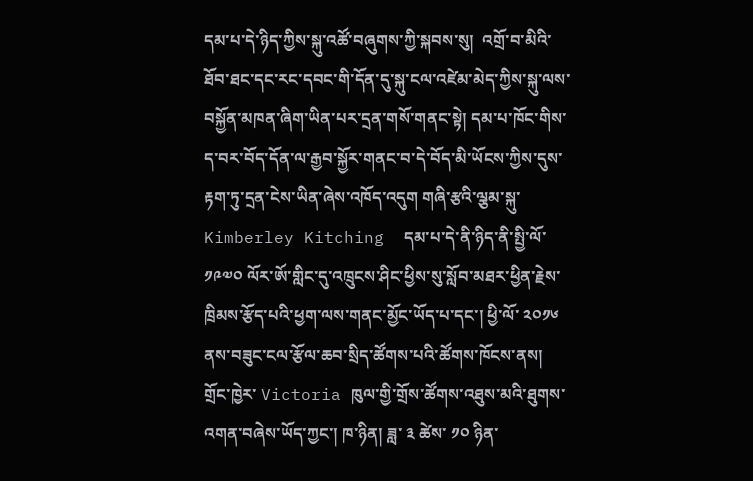དམ་པ་དེ་ཉིད་ཀྱིས་སྐུ་འཚོ་བཞུགས་ཀྱི་སྐབས་སུ།  འགྲོ་བ་མིའི་ཐོབ་ཐང་དང་རང་དབང་གི་དོན་དུ་སྐུ་ངལ་འཛེམ་མེད་ཀྱིས་སྐུ་ལས་བསྐྱོན་མཁན་ཞིག་ཡིན་པར་དྲན་གསོ་གནང་སྟེ། དམ་པ་ཁོང་གིས་ད་བར་བོད་དོན་ལ་རྒྱབ་སྐྱོར་གནང་བ་དེ་བོད་མི་ཡོངས་ཀྱིས་དུས་རྟག་ཏུ་དྲན་ངེས་ཡིན་ཞེས་འཁོད་འདུག གཞི་རྩའི་ལྕམ་སྐུ་ Kimberley Kitching  དམ་པ་དེ་ནི་ཉིད་ནི་སྤྱི་ལོ་ ༡༩༧༠ ལོར་ཨོ་གླིང་དུ་འཁྲུངས་ཤིང་ཕྱིས་སུ་སློབ་མཐར་ཕྱིན་རྗེས་ཁྲིམས་རྩོད་པའི་ཕྱག་ལས་གནང་མྱོང་ཡོད་པ་དང་། ཕྱི་ལོ་ ༢༠༡༦ ནས་བཟུང་ངལ་རྩོལ་ཆབ་སྲིད་ཚོགས་པའི་ཚོགས་ཁོངས་ནས། གྲོང་ཁྱེར་ Victoria ཁུལ་གྱི་གྲོས་ཚོགས་འཐུས་མའི་ཐུགས་འགན་བཞེས་ཡོད་ཀྱང་། ཁ་ཉིན། ཟླ་ ༣ ཚེས་ ༡༠ ཉིན་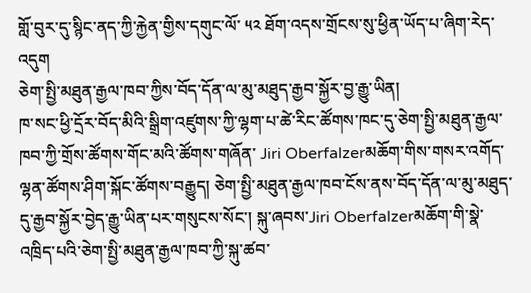གློ་བུར་དུ་སྙིང་ནད་ཀྱི་རྐྱེན་གྱིས་དགུང་ལོ་ ༥༢ ཐོག་འདས་གྲོངས་སུ་ཕྱིན་ཡོད་པ་ཞིག་རེད་འདུག
ཅེག་སྤྱི་མཐུན་རྒྱལ་ཁབ་ཀྱིས་བོད་དོན་ལ་མུ་མཐུད་རྒྱབ་སྐྱོར་བྱ་རྒྱུ་ཡིན།
ཁ་སང་ཕྱི་དྲོར་བོད་མིའི་སྒྲིག་འཛུགས་ཀྱི་ལྷག་པ་ཚེ་རིང་ཚོགས་ཁང་དུ་ཅེག་སྤྱི་མཐུན་རྒྱལ་ཁབ་ཀྱི་གྲོས་ཚོགས་གོང་མའི་ཚོགས་གཞོན་ Jiri Oberfalzerམཆོག་གིས་གསར་འགོད་ལྷན་ཚོགས་ཤིག་སྐོང་ཚོགས་བརྒྱུད། ཅེག་སྤྱི་མཐུན་རྒྱལ་ཁབ་ངོས་ནས་བོད་དོན་ལ་མུ་མཐུད་དུ་རྒྱབ་སྐྱོར་བྱེད་རྒྱུ་ཡིན་པར་གསུངས་སོང་། སྐུ་ཞབས་Jiri Oberfalzerམཆོག་གི་སྣེ་འཁྲིད་པའི་ཅེག་སྤྱི་མཐུན་རྒྱལ་ཁབ་ཀྱི་སྐུ་ཚབ་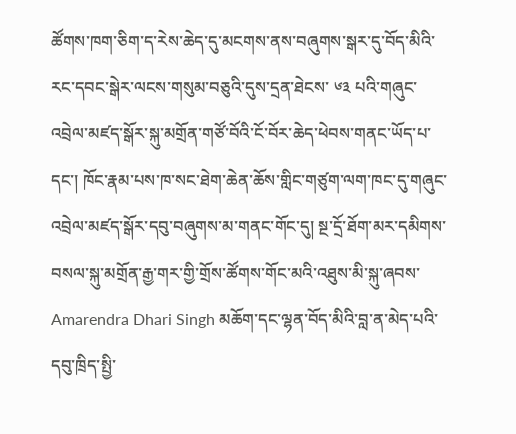ཚོགས་ཁག་ཅིག་ད་རེས་ཆེད་དུ་མངགས་ནས་བཞུགས་སྒར་དུ་བོད་མིའི་རང་དབང་སྒེར་ལངས་གསུམ་བཅུའི་དུས་དྲན་ཐེངས་ ༦༣ པའི་གཞུང་འབྲེལ་མཛད་སྒོར་སྐུ་མགྲོན་གཙོ་བོའི་ངོ་བོར་ཆེད་ཕེབས་གནང་ཡོད་པ་དང་། ཁོང་རྣམ་པས་ཁ་སང་ཐེག་ཆེན་ཆོས་གླིང་གཙུག་ལག་ཁང་དུ་གཞུང་འབྲེལ་མཛད་སྒོར་དབུ་བཞུགས་མ་གནང་གོང་དུ། སྔ་དྲོ་ཐོག་མར་དམིགས་བསལ་སྐུ་མགྲོན་རྒྱ་གར་གྱི་གྲོས་ཚོགས་གོང་མའི་འཐུས་མི་སྐུ་ཞབས་Amarendra Dhari Singh མཆོག་དང་ལྷན་བོད་མིའི་བླ་ན་མེད་པའི་དབུ་ཁྲིད་སྤྱི་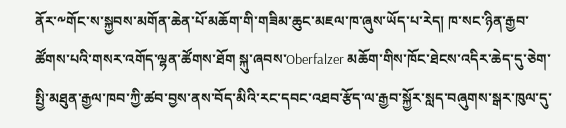ནོར་༸གོང་ས་སྐྱབས་མགོན་ཆེན་པོ་མཆོག་གི་གཟིམ་ཆུང་མཇལ་ཁ་ཞུས་ཡོད་པ་རེད། ཁ་སང་ཉིན་རྒྱབ་ཚོགས་པའི་གསར་འགོད་ལྷན་ཚོགས་ཐོག སྐུ་ཞབས་Oberfalzer མཆོག་གིས་ཁོང་ཐེངས་འདིར་ཆེད་དུ་ཅེག་སྤྱི་མཐུན་རྒྱལ་ཁབ་ཀྱི་ཚབ་བྱས་ནས་བོད་མིའི་རང་དབང་འཐབ་རྩོད་ལ་རྒྱབ་སྐྱོར་སླད་བཞུགས་སྒར་ཁུལ་དུ་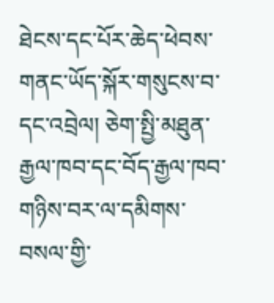ཐེངས་དང་པོར་ཆེད་ཕེབས་གནང་ཡོད་སྐོར་གསུངས་བ་དང་འབྲེལ། ཅེག་སྤྱི་མཐུན་རྒྱལ་ཁབ་དང་བོད་རྒྱལ་ཁབ་གཉིས་བར་ལ་དམིགས་བསལ་གྱི་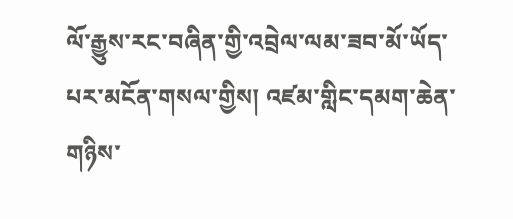ལོ་རྒྱུས་རང་བཞིན་གྱི་འབྲེལ་ལམ་ཟབ་མོ་ཡོད་པར་མངོན་གསལ་གྱིས། འཛམ་གླིང་དམག་ཆེན་གཉིས་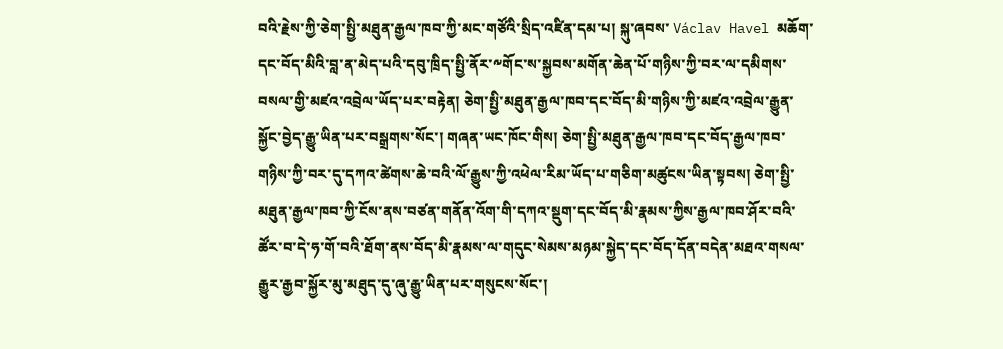བའི་རྗེས་ཀྱི་ཅེག་སྤྱི་མཐུན་རྒྱལ་ཁབ་ཀྱི་མང་གཙོའི་སྲིད་འཛིན་དམ་པ། སྐུ་ཞབས་ Václav Havel མཆོག་དང་བོད་མིའི་བླ་ན་མེད་པའི་དབུ་ཁྲིད་སྤྱི་ནོར་༸གོང་ས་སྐྱབས་མགོན་ཆེན་པོ་གཉིས་ཀྱི་བར་ལ་དམིགས་བསལ་གྱི་མཛའ་འབྲེལ་ཡོད་པར་བརྟེན། ཅེག་སྤྱི་མཐུན་རྒྱལ་ཁབ་དང་བོད་མི་གཉིས་ཀྱི་མཛའ་འབྲེལ་རྒྱུན་སྐྱོང་བྱེད་རྒྱུ་ཡིན་པར་བསྒྲགས་སོང་། གཞན་ཡང་ཁོང་གིས། ཅེག་སྤྱི་མཐུན་རྒྱལ་ཁབ་དང་བོད་རྒྱལ་ཁབ་གཉིས་ཀྱི་བར་དུ་དཀའ་ཚེགས་ཆེ་བའི་ལོ་རྒྱུས་ཀྱི་འཕེལ་རིམ་ཡོད་པ་གཅིག་མཚུངས་ཡིན་སྟབས། ཅེག་སྤྱི་མཐུན་རྒྱལ་ཁབ་ཀྱི་ངོས་ནས་བཙན་གནོན་འོག་གི་དཀའ་སྡུག་དང་བོད་མི་རྣམས་ཀྱིས་རྒྱལ་ཁབ་ཤོར་བའི་ཚོར་བ་དེ་ཧ་གོ་བའི་ཐོག་ནས་བོད་མི་རྣམས་ལ་གདུང་སེམས་མཉམ་སྐྱེད་དང་བོད་དོན་བདེན་མཐའ་གསལ་རྒྱུར་རྒྱབ་སྐྱོར་མུ་མཐུད་དུ་ཞུ་རྒྱུ་ཡིན་པར་གསུངས་སོང་།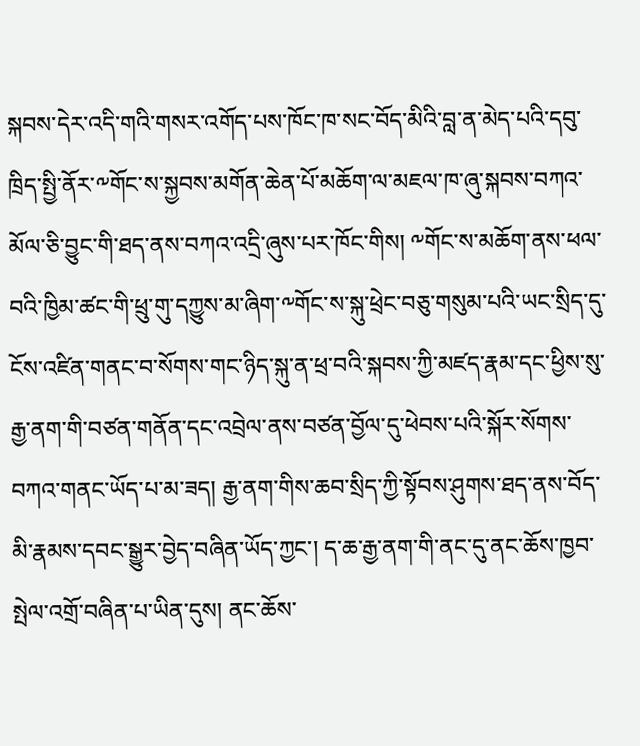སྐབས་དེར་འདི་གའི་གསར་འགོད་པས་ཁོང་ཁ་སང་བོད་མིའི་བླ་ན་མེད་པའི་དབུ་ཁྲིད་སྤྱི་ནོར་༸གོང་ས་སྐྱབས་མགོན་ཆེན་པོ་མཆོག་ལ་མཇལ་ཁ་ཞུ་སྐབས་བཀའ་མོལ་ཅི་བྱུང་གི་ཐད་ནས་བཀའ་འདྲི་ཞུས་པར་ཁོང་གིས། ༸གོང་ས་མཆོག་ནས་ཕལ་བའི་ཁྱིམ་ཚང་གི་ཕྲུ་གུ་དཀྱུས་མ་ཞིག་༸གོང་ས་སྐུ་ཕྲེང་བཅུ་གསུམ་པའི་ཡང་སྲིད་དུ་ངོས་འཛིན་གནང་བ་སོགས་གང་ཉིད་སྐུ་ན་ཕྲ་བའི་སྐབས་ཀྱི་མཛད་རྣམ་དང་ཕྱིས་སུ་རྒྱ་ནག་གི་བཙན་གནོན་དང་འབྲེལ་ནས་བཙན་བྱོལ་དུ་ཕེབས་པའི་སྐོར་སོགས་བཀའ་གནང་ཡོད་པ་མ་ཟད། རྒྱ་ནག་གིས་ཆབ་སྲིད་ཀྱི་སྟོབས་ཤུགས་ཐད་ནས་བོད་མི་རྣམས་དབང་སྒྱུར་བྱེད་བཞིན་ཡོད་ཀྱང་། ད་ཆ་རྒྱ་ནག་གི་ནང་དུ་ནང་ཆོས་ཁྱབ་སྤེལ་འགྲོ་བཞིན་པ་ཡིན་དུས། ནང་ཆོས་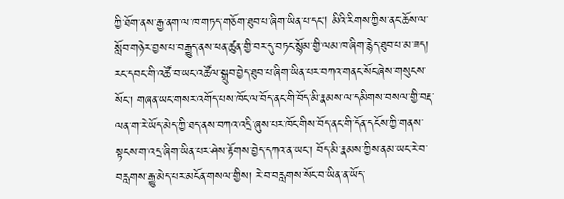ཀྱི་ཐོག་ནས་རྒྱ་ནག་ལ་ཁ་གཏད་གཅོག་ཐུབ་པ་ཞིག་ཡིན་པ་དང། མིའི་རིགས་ཀྱིས་ནང་ཆོས་ལ་སློབ་གཉེར་བྱས་པ་བརྒྱུད་ནས་ཕན་ཚུན་གྱི་བར་དུ་བཏང་སྙོམ་གྱི་ལམ་ཁ་ཞིག་རྙེད་ཐུབ་པ་མ་ཟད། རང་དབང་གི་འཚོ་བ་ཡང་འཚོལ་སྒྲུབ་བྱེད་ཐུབ་པ་ཞིག་ཡིན་པར་བཀའ་གནང་སོང་ཞེས་གསུངས་སོང་། གཞན་ཡང་གསར་འགོད་པས་ཁོང་ལ་བོད་ནང་གི་བོད་མི་རྣམས་ལ་དམིགས་བསལ་གྱི་བརྡ་ལན་ག་རེ་ཡོད་མེད་ཀྱི་ཐད་ནས་བཀའ་འདྲི་ཞུས་པར་ཁོང་གིས་བོད་ནང་གི་དོན་དངོས་ཀྱི་གནས་སྟངས་ག་འདྲ་ཞིག་ཡིན་པར་ཤེས་རྟོགས་བྱེད་དཀའ་ན་ཡང་། བོད་མི་རྣམས་ཀྱིས་ནམ་ཡང་རེ་བ་བརླགས་རྒྱུ་མེད་པར་མངོན་གསལ་གྱིས། རེ་བ་བརླགས་སོང་བ་ཡིན་ན་ཡོད་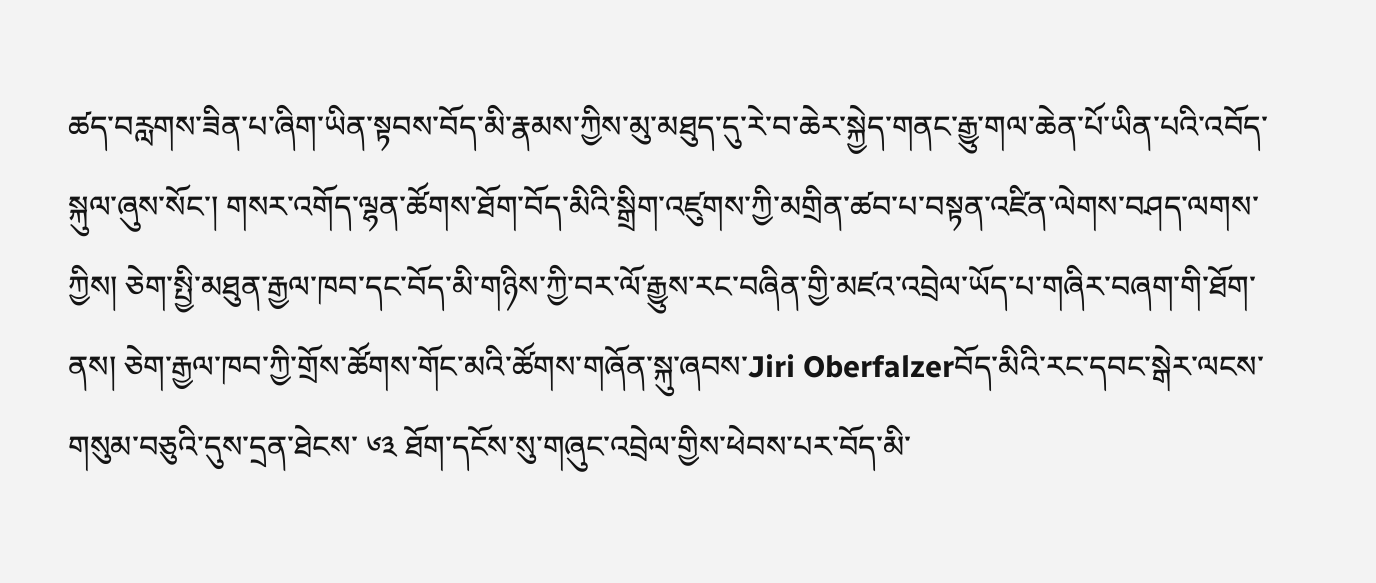ཚད་བརླགས་ཟིན་པ་ཞིག་ཡིན་སྟབས་བོད་མི་རྣམས་ཀྱིས་མུ་མཐུད་དུ་རེ་བ་ཆེར་སྐྱེད་གནང་རྒྱུ་གལ་ཆེན་པོ་ཡིན་པའི་འབོད་སྐུལ་ཞུས་སོང་། གསར་འགོད་ལྷན་ཚོགས་ཐོག་བོད་མིའི་སྒྲིག་འཛུགས་ཀྱི་མགྲིན་ཚབ་པ་བསྟན་འཛིན་ལེགས་བཤད་ལགས་ཀྱིས། ཅེག་སྤྱི་མཐུན་རྒྱལ་ཁབ་དང་བོད་མི་གཉིས་ཀྱི་བར་ལོ་རྒྱུས་རང་བཞིན་གྱི་མཛའ་འབྲེལ་ཡོད་པ་གཞིར་བཞག་གི་ཐོག་ནས། ཅེག་རྒྱལ་ཁབ་ཀྱི་གྲོས་ཚོགས་གོང་མའི་ཚོགས་གཞོན་སྐུ་ཞབས་Jiri Oberfalzerབོད་མིའི་རང་དབང་སྒེར་ལངས་གསུམ་བཅུའི་དུས་དྲན་ཐེངས་ ༦༣ ཐོག་དངོས་སུ་གཞུང་འབྲེལ་གྱིས་ཕེབས་པར་བོད་མི་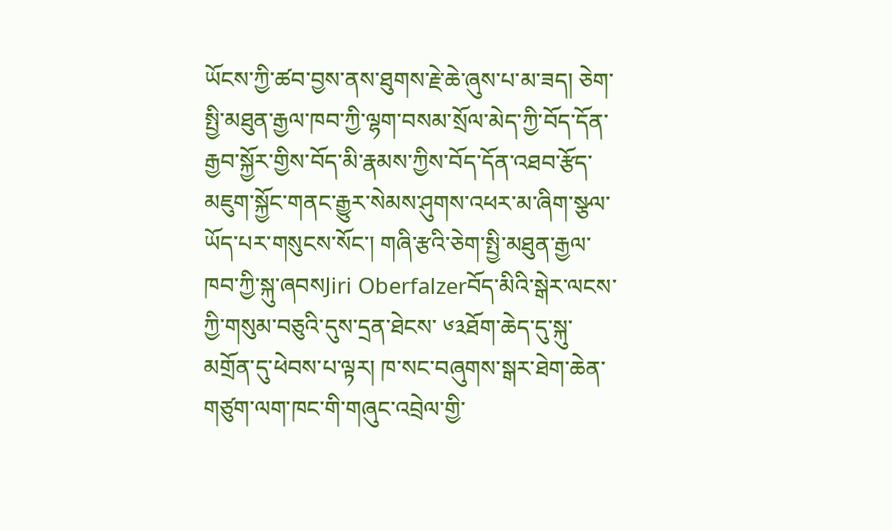ཡོངས་ཀྱི་ཚབ་བྱས་ནས་ཐུགས་རྗེ་ཆེ་ཞུས་པ་མ་ཟད། ཅེག་སྤྱི་མཐུན་རྒྱལ་ཁབ་ཀྱི་ལྷག་བསམ་སྲོལ་མེད་ཀྱི་བོད་དོན་རྒྱབ་སྐྱོར་གྱིས་བོད་མི་རྣམས་ཀྱིས་བོད་དོན་འཐབ་རྩོད་མཇུག་སྐྱོང་གནང་རྒྱུར་སེམས་ཤུགས་འཕར་མ་ཞིག་སྩལ་ཡོད་པར་གསུངས་སོང་། གཞི་རྩའི་ཅེག་སྤྱི་མཐུན་རྒྱལ་ཁབ་ཀྱི་སྐུ་ཞབསJiri Oberfalzerབོད་མིའི་སྒེར་ལངས་ཀྱི་གསུམ་བཅུའི་དུས་དྲན་ཐེངས་ ༦༣ཐོག་ཆེད་དུ་སྐུ་མགྲོན་དུ་ཕེབས་པ་ལྟར། ཁ་སང་བཞུགས་སྒར་ཐེག་ཆེན་གཙུག་ལག་ཁང་གི་གཞུང་འབྲེལ་གྱི་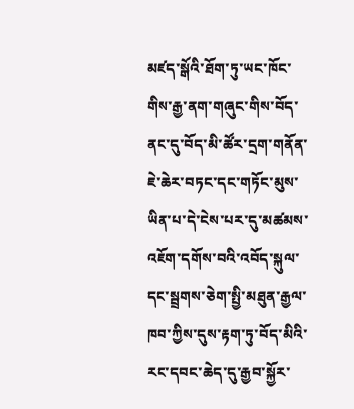མཛད་སྒོའི་ཐོག་ཏུ་ཡང་ཁོང་གིས་རྒྱ་ནག་གཞུང་གིས་བོད་ནང་དུ་བོད་མི་ཚོར་དྲག་གནོན་ཇེ་ཆེར་བཏང་དང་གཏོང་མུས་ཡིན་པ་དེ་ངེས་པར་དུ་མཚམས་འཇོག་དགོས་བའི་འབོད་སྐུལ་དང་སྦྲགས་ཅེག་སྤྱི་མཐུན་རྒྱལ་ཁབ་ཀྱིས་དུས་རྟག་ཏུ་བོད་མིའི་རང་དབང་ཆེད་དུ་རྒྱབ་སྐྱོར་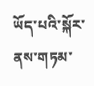ཡོད་པའི་སྐོར་ནས་གཏམ་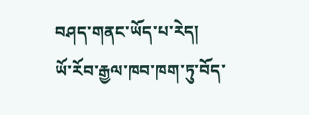བཤད་གནང་ཡོད་པ་རེད།
ཡོ་རོབ་རྒྱལ་ཁབ་ཁག་ཏུ་བོད་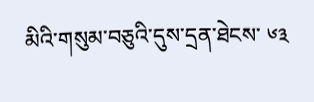མིའི་གསུམ་བཅུའི་དུས་དྲན་ཐེངས་ ༦༣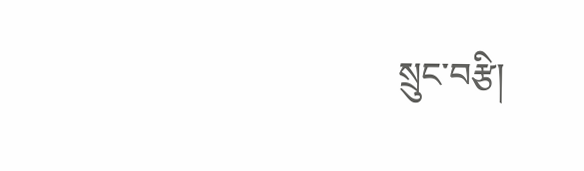སྲུང་བརྩི།